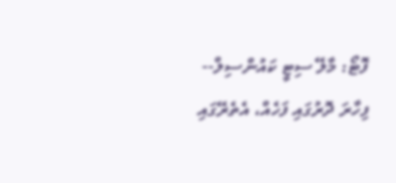ފޮޓޯ: މާލޭ ސިޓީ ކައުންސިލް--
ފިހާރަ ދޮރުގައި ފަހެއް، އެތެރޭގައި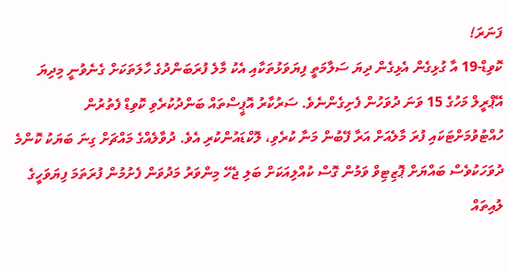ފަނަރަ!
ކޮވިޑް-19 އާ ގުޅިގެން އެޅިގެން ދިޔަ ސަލާމަތީ ފިޔަވަޅުތަކާއި އެކު މާލެ ފުރަބަންދުގެ ހާލަތަކަށް ގެނެވުނީ މިދިޔަ އޭޕްރީލް މަހުގެ 15 ވަނަ ދުވަހުން ފެށިގެންނެވެ. ސަރުކާރު އޮޕީސްތައް ބަންދުކުރެވި ކޮވިޑް ފެތުރުން ހުއްޓުވުމަށްޓަކައި ފުރަ މާލެއަށް އަރާ ފޭބުން މަނާ ކުރެވި، ލޮކްޑައުންކުރި އެވެ. ދުވާލެއްގެ މައްޗަށް ގިނަ ބަޔަކު ކޮންމެ ދުވަހަކުވެސް ބައްޔަށް ޕޮޒިޓިވް ވަމުން ގޮސް ކުއްލިއަކަށް ބަލި ޖެހޭ މިންވަރު މަދުވަން ފެށުމުން ފުރަތަމަ ފިޔަވަހީގެ ލުއިތައް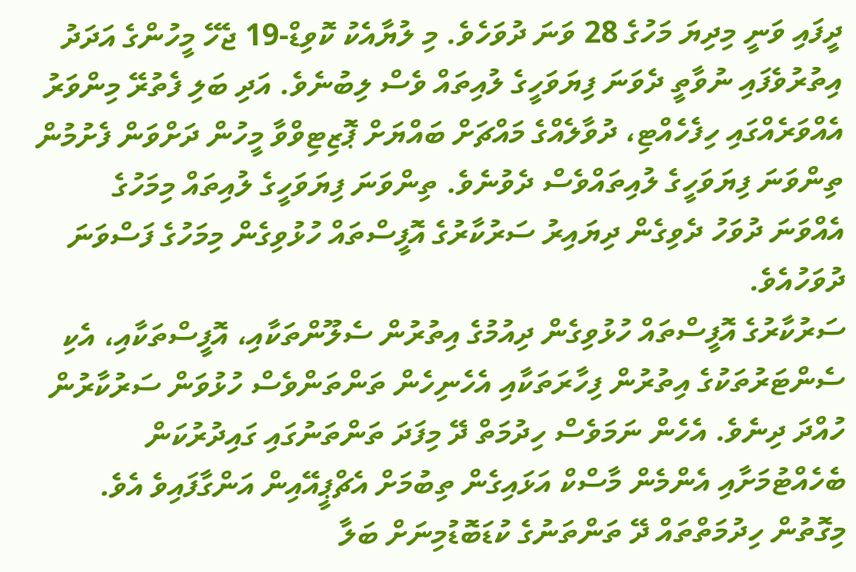ދީފައި ވަނީ މިދިޔަ މަހުގެ 28 ވަނަ ދުވަހެވެ. މި ލުޔާއެކު ކޮވިޑް-19 ޖެހޭ މީހުންގެ އަދަދު އިތުރުވެފައި ނުވާތީ ދެވަނަ ފިޔަވަހީގެ ލުއިތައް ވެސް ލިބުނެވެ. އަދި ބަލި ފެތުރޭ މިންވަރު އެއްވަރެއްގައި ހިފެހެއްޓި، ދުވާލެއްގެ މައްޗަށް ބައްޔަށް ޕޮޒިޓިވްވާ މީހުން ދަށްވަން ފެށުމުން ތިންވަނަ ފިޔަވަހީގެ ލުއިތައްވެސް ދެވުނެވެ. ތިންވަނަ ފިޔަވަހީގެ ލުއިތައް މިމަހުގެ އެއްވަނަ ދުވަހު ދެވިގެން ދިޔައިރު ސަރުކާރުގެ އޮފީސްތައް ހުޅުވިގެން މިމަހުގެ ފަސްވަނަ ދުވަހުއެވެ.
ސަރުކާރުގެ އޮފީސްތައް ހުޅުވިގެން ދިއުމުގެ އިތުރުން ސެލޫންތަކާއި، އޮފީސްތަކާއި، އެކި ސެންޓަރުތަކުގެ އިތުރުން ފިހާރަތަކާއި އެހެނިހެން ތަންތަންވެސް ހުޅުވަން ސަރުކާރުން ހުއްދަ ދިނެވެ. އެހެން ނަމަވެސް ހިދުމަތް ދޭ މިފަދަ ތަންތަނުގައި ގައިދުރުކަން ބެހެއްޓުމަށާއި އެންމެން މާސްކް އަޅައިގެން ތިބުމަށް އެޗްޕީއޭއިން އަންގާފައިވެ އެވެ.
މިގޮތުން ހިދުމަތްތައް ދޭ ތަންތަނުގެ ކުޑަބޮޑުމިނަށް ބަލާ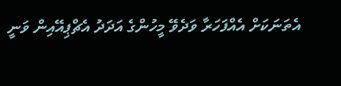އެތަނަކަށް އެއްފަހަރާ ވަދެވޭ މީހުންގެ އަދަދު އެޗްޕިއޭއިން ވަނީ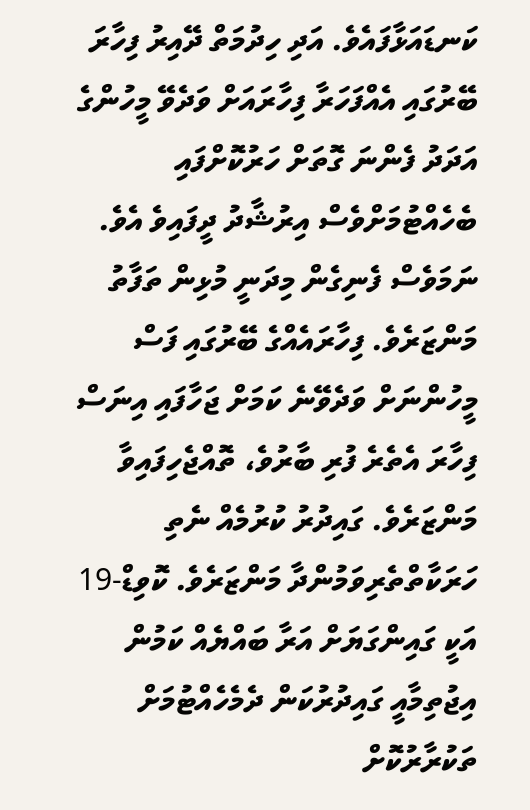ކަނޑައަޅާފައެވެ. އަދި ހިދުމަތް ދޭއިރު ފިހާރަ ބޭރުގައި އެއްފަހަރާ ފިހާރައަށް ވަދެވޭ މީހުންގެ އަދަދު ފެންނަ ގޮތަށް ހަރުކޮށްފައި ބެހެއްޓުމަށްވެސް އިރުޝާދު ދީފައިވެ އެވެ.
ނަމަވެސް ފެނިގެން މިދަނީ މުޅިން ތަފާތު މަންޒަރެވެ. ފިހާރައެއްގެ ބޭރުގައި ފަސް މީހުންނަށް ވަދެވޭނެ ކަމަށް ޖަހާފައި އިނަސް ފިހާރަ އެތެރެ ފުރި ބާރުވެ، ތޮއްޖެހިފައިވާ މަންޒަރެވެ. ގައިދުރު ކުރުމެއް ނެތި ހަރަކާތްތެރިވަމުންދާ މަންޒަރެވެ. ކޮވިޑް-19 އަކީ ގައިންގަޔަށް އަރާ ބައްޔެއް ކަމުން އިޖުތިމާއީ ގައިދުރުކަން ދެމެހެއްޓުމަށް ތަކުރާރުކޮށް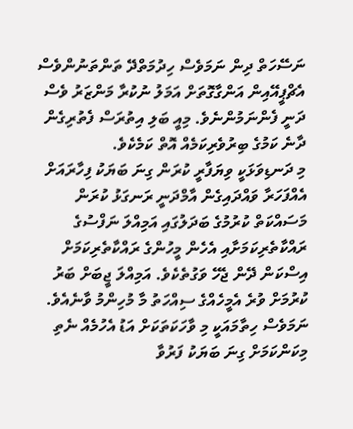ނަސޭހަތް ދިން ނަމަވެސް ހިދުމަތްދޭ ތަންތަނުންވެސް އެޗްޕީއޭއިން އަންގާގޮތަށް އަމަލު ނުކުރާ މަންޒަރު ވެސް ދަނީ ފެންނަމުންނެވެ. މިއީ ބަލި އިތުރަސް ފެތުރިގެން ދާނެ ކަމުގެ ބިރުވެރިކަމެއް އޮތް ކަމެކެވެ.
މި ދަނޑިވަޅަކީ ވިޔަފާރީ ކުރަން ގިނަ ބަޔަކު ފިހާރައަށް އެއްފަހަރާ ވައްދައިގެން އާމްދަނީ ރަނގަޅު ކުރަން މަސައްކަތް ކުރުމުގެ ބަދަލުގައި އަމިއްލަ ނަފްސުގެ ރައްކާތެރިކަމަށާއި އެހެން މީހުންގެ ރައްކާތެރިކަމަށް އިސްކަން ދޭން ޖެހޭ ވަގުތެކެވެ. އަމިއްލަ ޖީބަށް ބަރު ކުރުމަށް ވުރެ އެމީހެއްގެ ސިއްހަތު މާ މުހިންމު ވާނެއެވެ. ނަމަވެސް ހިތާމައަކީ މި ވާހަކަތަކަށް އަޑު އެހުމެއް ނެތި މިކަންކަމަށް ގިނަ ބަޔަކު ފަރުވާ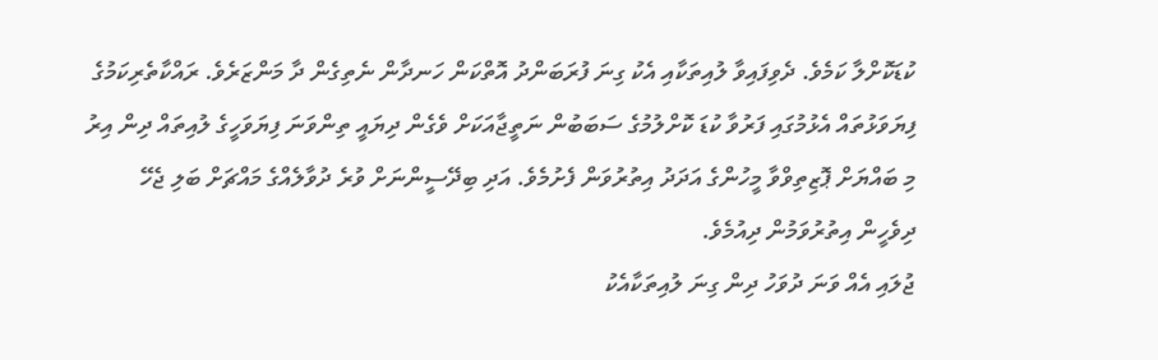ކުޑަކޮށްލާ ކަމެވެ. ދެވިފައިވާ ލުއިތަކާއި އެކު ގިނަ ފުރަބަންދު އޮތްކަން ހަނދާން ނެތިގެން ދާ މަންޒަރެވެ. ރައްކާތެރިކަމުގެ ފިޔަވަޅުތައް އެޅުމުގައި ފަރުވާ ކުޑަ ކޮށްލުމުގެ ސަބަބުން ނަތީޖާއަކަށް ވެގެން ދިޔައީ ތިންވަނަ ފިޔަވަހީގެ ލުއިތައް ދިން އިރު މި ބައްޔަށް ޕޮޒިތިވްވާ މީހުންގެ އަދަދު އިތުރުވަން ފެށުމެވެ. އަދި ބިދޭސީންނަށް ވުރެ ދުވާލެއްގެ މައްޗަށް ބަލި ޖެހޭ ދިވެހީން އިތުރުވަމުން ދިއުމެވެ.
ޖުލައި އެއް ވަނަ ދުވަހު ދިން ގިނަ ލުއިތަކާއެކު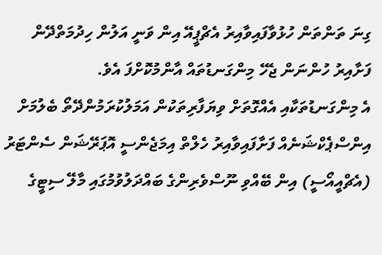ގިނަ ތަންތަން ހުޅުވާފައިވާއިރު އެޗްޕީއޭ އިން ވަނީ އަލުން ހިދުމަތްދޭން ފަށާއިރު ހުންނަން ޖެހޭ މިންގަނޑުތައް އާންމުކޮށްފަ އެވެ.
އެ މިންގަނޑުތަކާއި އެއްގޮތަށް ވިޔަފާރިތަކުން އަމަލުކުރަމުންދޭތޯ ބެލުމަށް އިންސްޕެކްޝަނެއް ފަށާފައިވާއިރު ހެލްތް އިމަޖެންސީ އޮޕަރޭޝަން ސެންޓަރު (އެޗްއީއޯސީ) އިން ބޭއްވި ނޫސްވެރިންގެ ބައްދަލުވުމުގައި މާލޭ ސިޓީގެ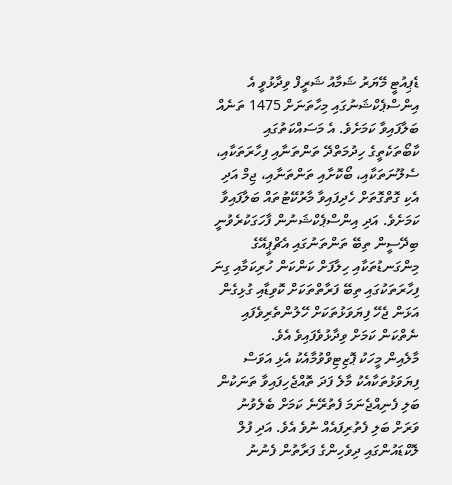ޑެޕިއުޓީ މޭޔަރު ޝަމާއު ޝަރީފް ވިދާޅުވީ އެ އިންސްޕެކްޝަނުގައި މިހާތަނަށް 1475 ތަނެއް ބަލާފައިވާ ކަމަށެވެ. އެ މަސައްކަތުގައި ކާބޯތަކެތީގެ ހިދުމަތްދޭ ތަންތަނާއި ފިހާރަތަކާއި، ސެލޫނަތަކާއި، ބޯކޮށާއި ތަންތަނާއި، ޖިމް އަދި އެކި ގޮތްގޮތަށް ހެދިފައިވާ މާރުކޭޓުތައް ބަލާފައިވާ ކަމަށެވެ. އަދި އިންސްޕެކްޝަނުން ފާހަގަކުރެވުނީ ބިދޭސީން ތިބޭ ތަންތަނުގައި އެޗްޕީއޭގެ މިންގަނޑުތަކާއި ހިލާފަށް ކަންކަން ހުރިކަމާއި ގިނަ ފިހާރަތަކުގައި ތިބޭ ފަރާތްތަކަށް ކޮވިޑާއި ގުޅިގެން އަޅަން ޖެހޭ ފިޔަވަޅުތަކަށް ހޭލުންތެރިވެފައި ނެތްކަން ކަމަށް ވިދާޅުވެފައިވެ އެވެ.
މާލެއިން މީހަކު ޕޮޒިޓިވްވުމާއެކު އެޅި އަވަސް ފިޔަވަޅުތަކާއެކު މާލެ ފަދަ ތޮއްޖެހިފައިވާ ތަނަކުން ބަލި ފެނިއްޖެނަމަ ފެތުރޭނެ ކަމަށް ބެލެވުނު ވަރަށް ބަލި ފެތުރިފައެއް ނުވެ އެވެ. އަދި ފުލް ލޮކްޑައުންގައި ދިވެހިންގެ ފަރާތުން ފެނުނު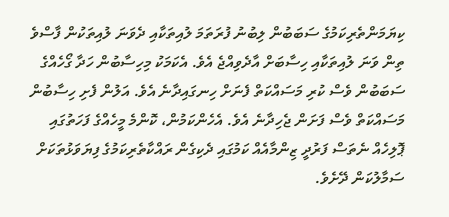ކިޔަމަންތެރިކަމުގެ ސަބަބުން ލިބުނު ފުރަތަމަ ލުއިތަކާއި ދެވަނަ ލުއިތަކުން ފާސްވެ ތިން ވަނަ ލުއިތަކާއި ހިސާބަށް އާދެވިއްޖެ އެވެ. އެކަމަކު މިހިސާބުން ހަދާ ގޯހެއްގެ ސަބަބުން ވެސް ކުރި މަސައްކަތް ފެނަށް ހިނގައިދާނެ އެވެ. އަލުން ފެށި ހިސާބުން މަސައްކަތް ވެސް ފަށަން ޖެހިދާނެ އެވެ. އެހެންކަމުން، ކޮންމެ މީހެއްގެ ފަހަތުގައި ޕޮލިހެއް ނެތަސް ފަރުދީ ޒިންމާއެއް ކަމުގައި ދެކިގެން ރައްކާތެރިކަމުގެ ފިޔަވަޅުތަކަށް ސަމާލުކަން ދޭށެވެ.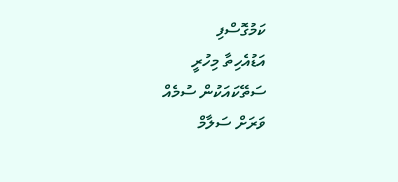ކަމުގޮސްފި
އަޑުއެހިތާ މިހުރީ
ސަތޭކައަކުން ސުމެއް
ވަރަށް ސަލާމް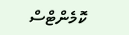ކޮމެންޓްސް